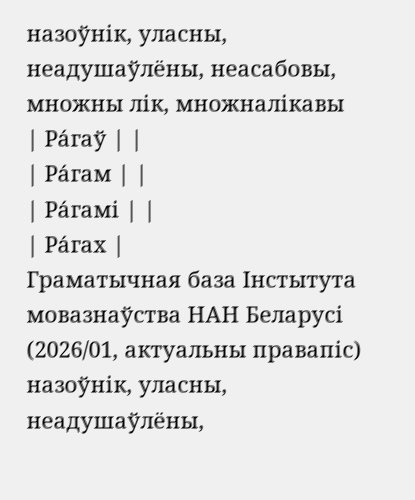назоўнік, уласны, неадушаўлёны, неасабовы, множны лік, множналікавы
| Ра́гаў | |
| Ра́гам | |
| Ра́гамі | |
| Ра́гах |
Граматычная база Інстытута мовазнаўства НАН Беларусі (2026/01, актуальны правапіс)
назоўнік, уласны, неадушаўлёны,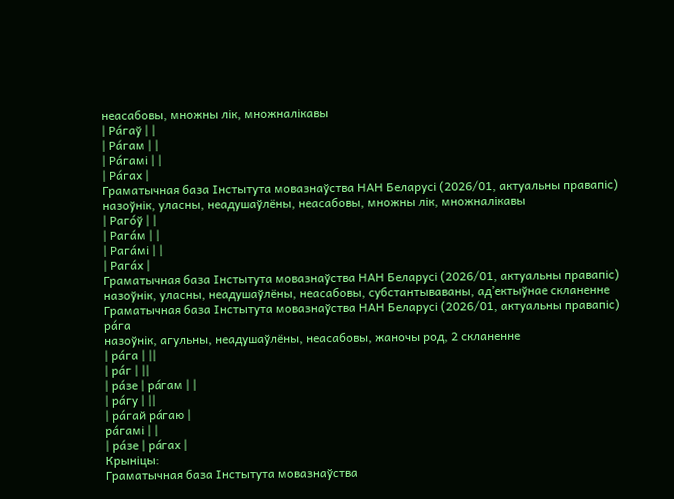неасабовы, множны лік, множналікавы
| Ра́гаў | |
| Ра́гам | |
| Ра́гамі | |
| Ра́гах |
Граматычная база Інстытута мовазнаўства НАН Беларусі (2026/01, актуальны правапіс)
назоўнік, уласны, неадушаўлёны, неасабовы, множны лік, множналікавы
| Раго́ў | |
| Рага́м | |
| Рага́мі | |
| Рага́х |
Граматычная база Інстытута мовазнаўства НАН Беларусі (2026/01, актуальны правапіс)
назоўнік, уласны, неадушаўлёны, неасабовы, субстантываваны, ад’ектыўнае скланенне
Граматычная база Інстытута мовазнаўства НАН Беларусі (2026/01, актуальны правапіс)
ра́га
назоўнік, агульны, неадушаўлёны, неасабовы, жаночы род, 2 скланенне
| ра́га | ||
| ра́г | ||
| ра́зе | ра́гам | |
| ра́гу | ||
| ра́гай ра́гаю |
ра́гамі | |
| ра́зе | ра́гах |
Крыніцы:
Граматычная база Інстытута мовазнаўства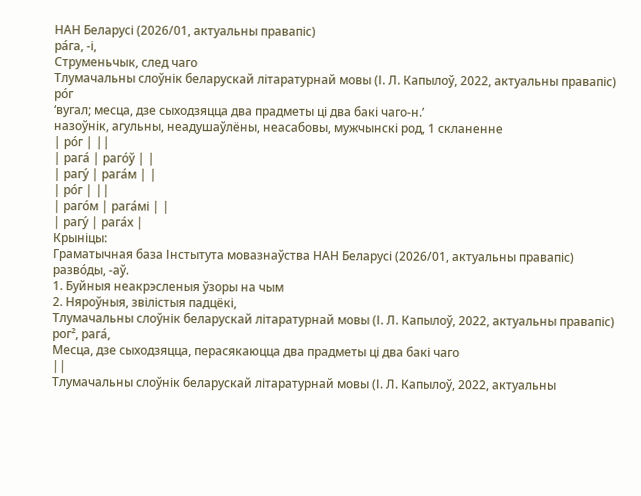НАН Беларусі (2026/01, актуальны правапіс)
ра́га, -і,
Струменьчык, след чаго
Тлумачальны слоўнік беларускай літаратурнай мовы (І. Л. Капылоў, 2022, актуальны правапіс)
ро́г
‘вугал; месца, дзе сыходзяцца два прадметы ці два бакі чаго-н.’
назоўнік, агульны, неадушаўлёны, неасабовы, мужчынскі род, 1 скланенне
| ро́г | ||
| рага́ | раго́ў | |
| рагу́ | рага́м | |
| ро́г | ||
| раго́м | рага́мі | |
| рагу́ | рага́х |
Крыніцы:
Граматычная база Інстытута мовазнаўства НАН Беларусі (2026/01, актуальны правапіс)
разво́ды, -аў.
1. Буйныя неакрэсленыя ўзоры на чым
2. Няроўныя, звілістыя падцёкі,
Тлумачальны слоўнік беларускай літаратурнай мовы (І. Л. Капылоў, 2022, актуальны правапіс)
рог², рага́,
Месца, дзе сыходзяцца, перасякаюцца два прадметы ці два бакі чаго
||
Тлумачальны слоўнік беларускай літаратурнай мовы (І. Л. Капылоў, 2022, актуальны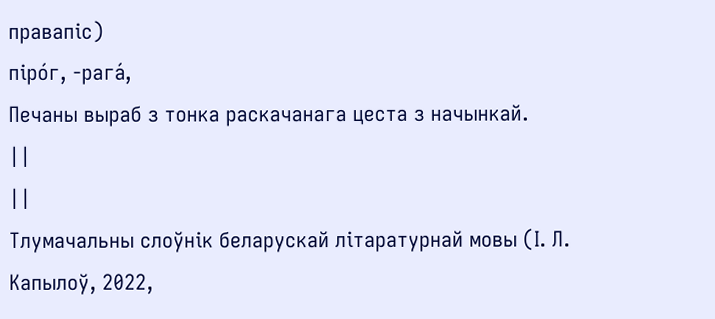правапіс)
піро́г, -рага́,
Печаны выраб з тонка раскачанага цеста з начынкай.
||
||
Тлумачальны слоўнік беларускай літаратурнай мовы (І. Л. Капылоў, 2022,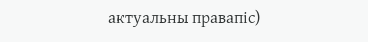актуальны правапіс)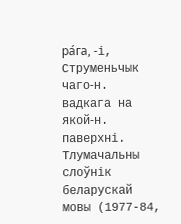ра́га, ‑і,
Струменьчык чаго‑н. вадкага на якой‑н. паверхні.
Тлумачальны слоўнік беларускай мовы (1977-84,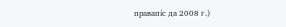правапіс да 2008 г.)